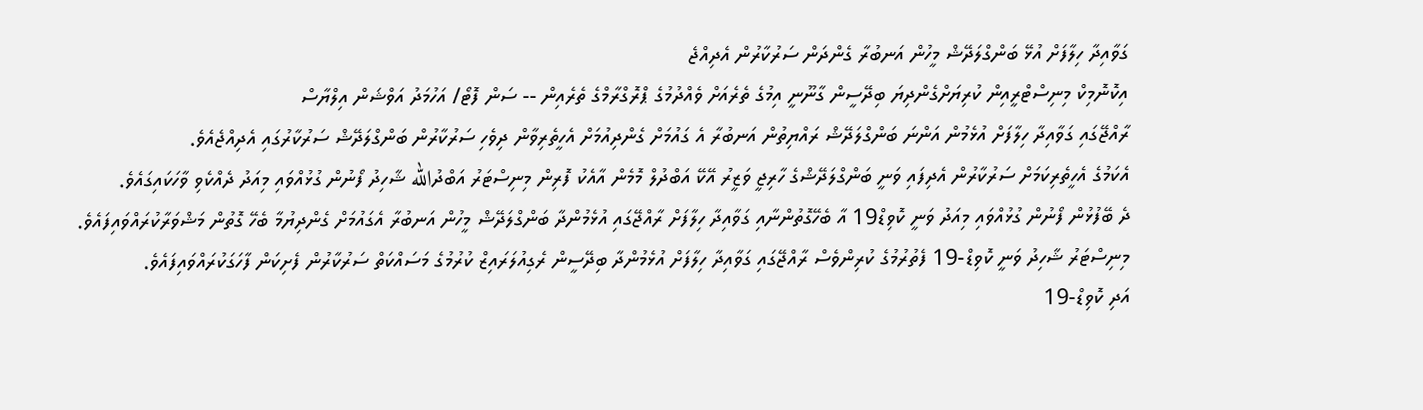ގަވާއިދާ ހިލާފަށް އުޅޭ ބަންގްލަދޭޝް މީހުން އަނބުރާ ގެންދަން ސަރުކާރުން އެދިއްޖެ
އިކޮނޮމިކް މިނިސްޓްރީއިން ކުރިޔަށްގެންދިޔަ ބިދޭސީން ގާނޫނީ އިމުގެ ތެރެއަށް ވެއްދުމުގެ ޕްރޮގްރާމްގެ ތެރެއިން -- ސަން ފޮޓޯ/ އަހުމަދު އަވްޝަން އިލްޔާސް
ރާއްޖޭގައި ގަވާއިދާ ހިލާފަށް އުޅެމުން އަންނަ ބަންގްލަދޭޝް ރައްޔިތުން އަނބުރާ އެ ގައުމަށް ގެންދިއުމަށް އެހީތެރިވާން ދިވެހި ސަރުކާރުން ބަންގްލަދޭޝް ސަރުކާރުގައި އެދިއްޖެއެވެ.
އެކަމުގެ އެހީތެރިކަމަށް ސަރުކާރުން އެދިފައި ވަނީ ބަންގްލަދޭޝްގެ ހާރިޖީ ވަޒީރު އޭކޭ އަބްދުލް މޮމެން އާއެކު ފޮރިން މިނިސްޓަރު އަބްދުالله ޝާހިދު ފޯނުން ގުޅުއްވައި މިއަދު ދެއްކެވި ވާހަކައިގައެވެ.
ދެ ބޭފުޅުން ފޯނުން ގުޅުއްވައި މިއަދު ވަނީ ކޮވިޑް19 އާ ބެހޭގޮތުންނާއި ގަވާއިދާ ހިލާފަށް ރާއްޖޭގައި އުޅެމުންދާ ބަންގްލަދޭޝް މީހުން އަނބުރާ އެގައުމަށް ގެންދިޔުމާ ބެހޭ ގޮތުން މަޝްވަރާކުރައްވައިފައެވެ.
މިނިސްޓަރު ޝާހިދު ވަނީ ކޮވިޑް-19 ފެތުރުމުގެ ކުރިންވެސް ރާއްޖޭގައި ގަވާއިދާ ހިލާފަށް އުޅެމުންދާ ބިދޭސީން ރެގިއުލަރައިޒް ކުރުމުގެ މަސައްކަތް ސަރުކާރުން ފެށިކަން ފާހަގަކުރައްވައިފައެވެ.
އަދި ކޮވިޑް-19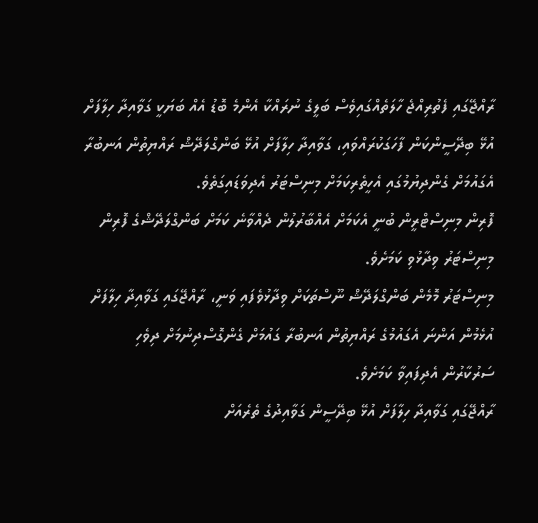ރާއްޖޭގައި ފެތުރިއްޖެ ހާލަތެއްގައިވެސް ބަލީގެ ނުރައްކާ އެންމެ ބޮޑު އެއް ބަޔަކީ ގަވާއިދާ ހިލާފަށް އުޅޭ ބިދޭސީންކަން ފާހަގަކުރައްވައި، ގަވާއިދާ ހިލާފަށް އުޅޭ ބަންގްލަދޭޝް ރައްޔިތުން އަނބުރާ އެގައުމަށް ގެންދިޔުމުގައި އެހީތެރިކަމަށް މިނިސްޓަރު އެދިވަޑައިގަތެވެ.
ފޮރިން މިނިސްޓްރީން ބުނީ އެކަމަށް އެއްބާރުލުން ދެއްވާނެ ކަމަށް ބަންގްލަދޭޝްގެ ފޮރިން މިނިސްޓަރު ވިދާޅުވި ކަމަށެވެ.
މިނިސްޓަރު މޮމެން ބަންގްލަދޭޝް ނޫސްތަކަށް ވިދާޅުވެފައި ވަނީ، ރާއްޖޭގައި ގަވާއިދާ ހިލާފަށް އުޅެމުން އަންނަ އެގައުމުގެ ރައްޔިތުން އަނބުރާ ގައުމަށް ގެންގޮސްދިނުމަށް ދިވެހި ސަރުކާރުން އެދިފައިވާ ކަމަށެވެ.
ރާއްޖޭގައި ގަވާއިދާ ހިލާފަށް އުޅޭ ބިދޭސީން ގަވާއިދުގެ ތެރެއަށް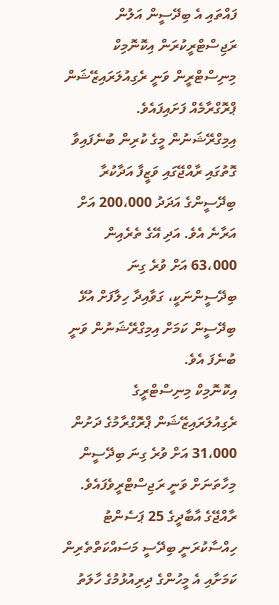ފައްތައި އެ ބިދޭސީން އަލުން ރަޖިސްޓްރީކުރަން އިކޮނޮމިކް މިނިސްޓްރީން ވަނީ ރެގިއުލަރައިޒޭޝަން ޕްރޮގްރާމެއް ފަށައިފައެވެ.
އިމިގްރޭޝަނުން މީގެ ކުރިން ބުނެފައިވާ ގޮތުގައި ރާއްޖޭގައި ވަޒީފާ އަދާކުރާ ބިދޭސީންގެ އަދަދު 200،000 އަށް އަރާނެ އެވެ. އަދި އޭގެ ތެރެއިން 63،000 އަށް ވުރެ ގިނަ ބިދޭސީންނަކީ، ގަވާއިދާ ހިލާފަށް އުޅޭ ބިދޭސީން ކަމަށް އިމިގްރޭޝަނުން ވަނީ ބުނެފަ އެވެ.
އިކޮނޮމިކް މިނިސްޓްރީގެ ރެގިއުލަރައިޒޭޝަން ޕްރޮގްރާމުގެ ދަށުން 31،000 އަށް ވުރެ ގިނަ ބިދޭސީން މިހާތަނަށް ވަނީ ރަޖިސްޓްރީވެފައެވެ.
ރާއްޖޭގެ އާބާދީގެ 25 ޕަސެންޓު ހިއްސާކުރަނީ ބިދޭސީ މަސައްކަތްތެރިން ކަމަށާއި އެ މީހުންގެ ދިރިއުޅުމުގެ ހާލަތު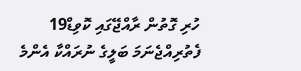ހުރި ގޮތުން ރާއްޖޭގައި ކޮވިޑް19 ފެތުރިއްޖެނަމަ ބަލީގެ ނުރައްކާ އެންމެ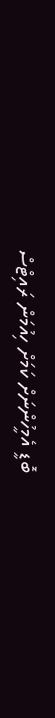ބޮޑީ އެމީހުންނަށް ކަމަށް ހިއުމަން ރައިޓްސް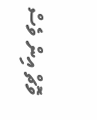ވޮޗް އިން ވެސް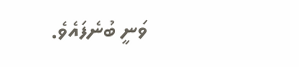ވަނީ ބުނެފައެވެ.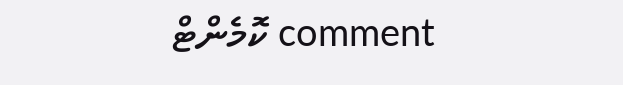comment ކޮމެންޓް